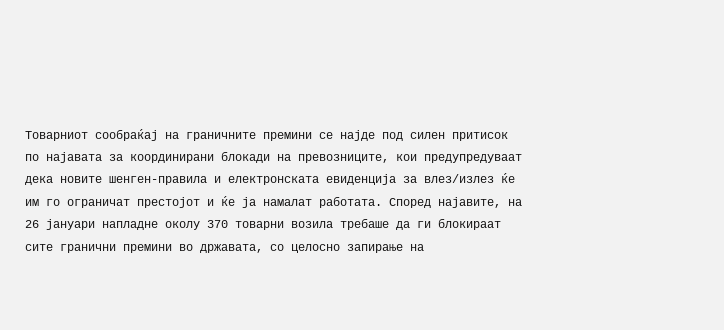Товарниот сообраќај на граничните премини се најде под силен притисок по најавата за координирани блокади на превозниците, кои предупредуваат дека новите шенген-правила и електронската евиденција за влез/излез ќе им го ограничат престојот и ќе ја намалат работата. Според најавите, на 26 јануари напладне околу 370 товарни возила требаше да ги блокираат сите гранични премини во државата, со целосно запирање на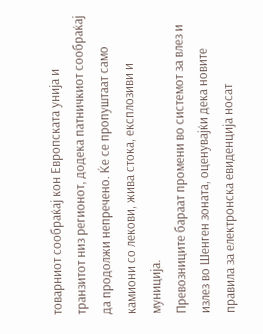товарниот сообраќај кон Европската унија и транзитот низ регионот, додека патничкиот сообраќај да продолжи непречено. Ќе се пропуштаат само камиони со лекови, жива стока, експлозиви и муниција.
Превозниците бараат промени во системот за влез и излез во Шенген зоната, оценувајќи дека новите правила за електронска евиденција носат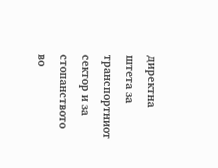директна штета за транспортниот сектор и за стопанството во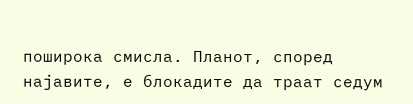поширока смисла. Планот, според најавите, е блокадите да траат седум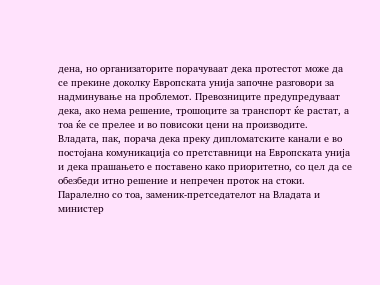дена, но организаторите порачуваат дека протестот може да се прекине доколку Европската унија започне разговори за надминување на проблемот. Превозниците предупредуваат дека, ако нема решение, трошоците за транспорт ќе растат, а тоа ќе се прелее и во повисоки цени на производите.
Владата, пак, порача дека преку дипломатските канали е во постојана комуникација со претставници на Европската унија и дека прашањето е поставено како приоритетно, со цел да се обезбеди итно решение и непречен проток на стоки. Паралелно со тоа, заменик-претседателот на Владата и министер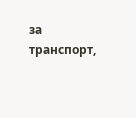за транспорт,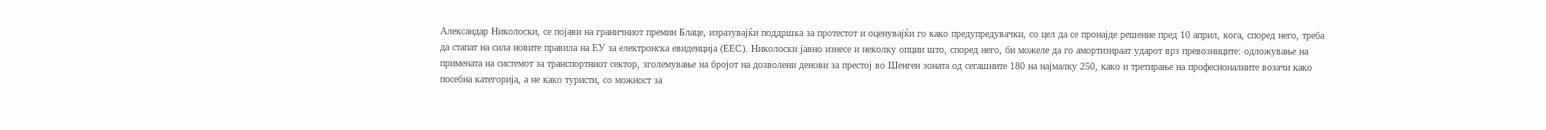Александар Николоски, се појави на граничниот премин Блаце, изразувајќи поддршка за протестот и оценувајќи го како предупредувачки, со цел да се пронајде решение пред 10 април, кога, според него, треба да стапат на сила новите правила на ЕУ за електронска евиденција (ЕЕС). Николоски јавно изнесе и неколку опции што, според него, би можеле да го амортизираат ударот врз превозниците: одложување на примената на системот за транспортниот сектор, зголемување на бројот на дозволени денови за престој во Шенген зоната од сегашните 180 на најмалку 250, како и третирање на професионалните возачи како посебна категорија, а не како туристи, со можност за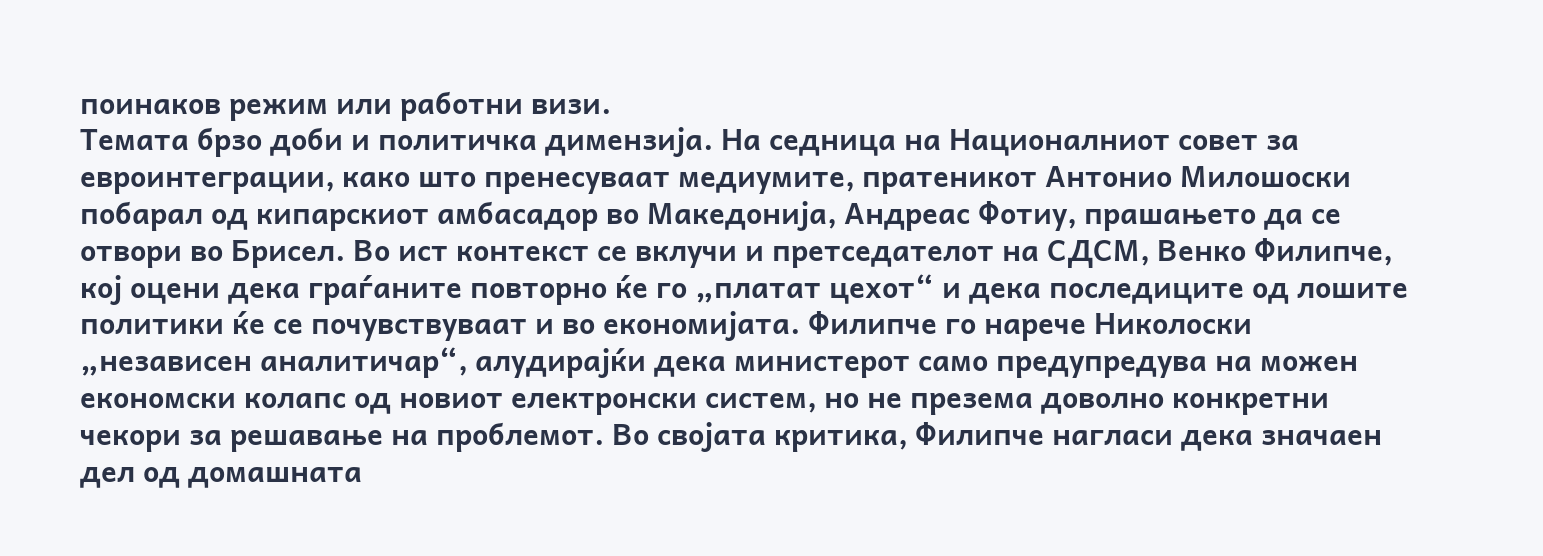поинаков режим или работни визи.
Темата брзо доби и политичка димензија. На седница на Националниот совет за евроинтеграции, како што пренесуваат медиумите, пратеникот Антонио Милошоски побарал од кипарскиот амбасадор во Македонија, Андреас Фотиу, прашањето да се отвори во Брисел. Во ист контекст се вклучи и претседателот на СДСМ, Венко Филипче, кој оцени дека граѓаните повторно ќе го „платат цехот“ и дека последиците од лошите политики ќе се почувствуваат и во економијата. Филипче го нарече Николоски „независен аналитичар“, алудирајќи дека министерот само предупредува на можен економски колапс од новиот електронски систем, но не презема доволно конкретни чекори за решавање на проблемот. Во својата критика, Филипче нагласи дека значаен дел од домашната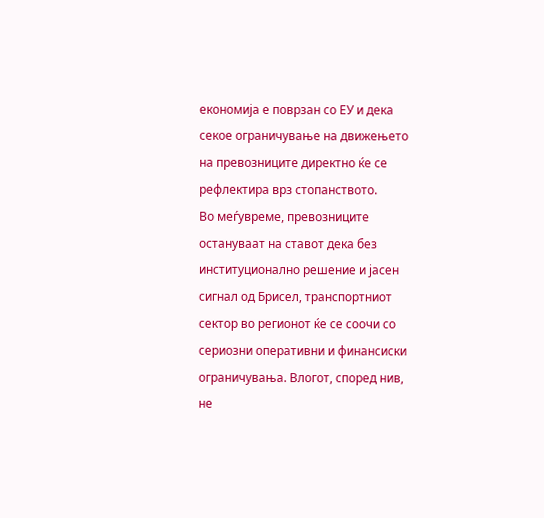економија е поврзан со ЕУ и дека секое ограничување на движењето на превозниците директно ќе се рефлектира врз стопанството.
Во меѓувреме, превозниците остануваат на ставот дека без институционално решение и јасен сигнал од Брисел, транспортниот сектор во регионот ќе се соочи со сериозни оперативни и финансиски ограничувања. Влогот, според нив, не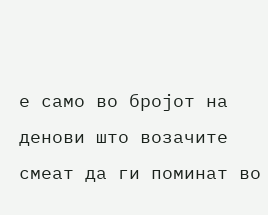е само во бројот на денови што возачите смеат да ги поминат во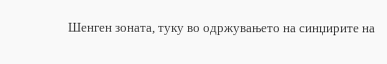Шенген зоната, туку во одржувањето на синџирите на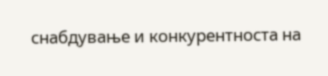снабдување и конкурентноста на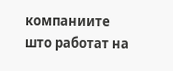компаниите што работат на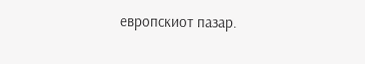европскиот пазар.